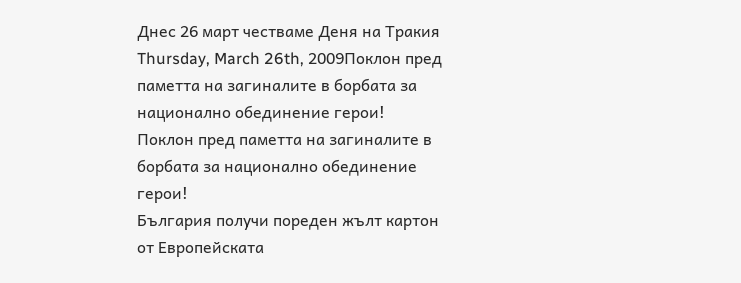Днес 26 март честваме Деня на Тракия
Thursday, March 26th, 2009Поклон пред паметта на загиналите в борбата за национално обединение герои!
Поклон пред паметта на загиналите в борбата за национално обединение герои!
България получи пореден жълт картон от Европейската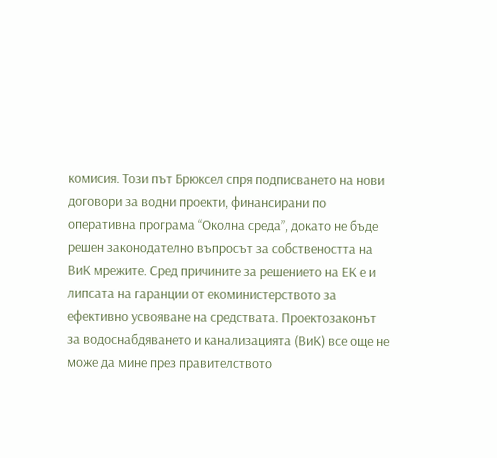комисия. Този път Брюксел спря подписването на нови договори за водни проекти, финансирани по оперативна програма “Околна среда”, докато не бъде решен законодателно въпросът за собствеността на ВиК мрежите. Сред причините за решението на ЕК е и липсата на гаранции от екоминистерството за ефективно усвояване на средствата. Проектозаконът за водоснабдяването и канализацията (ВиК) все още не може да мине през правителството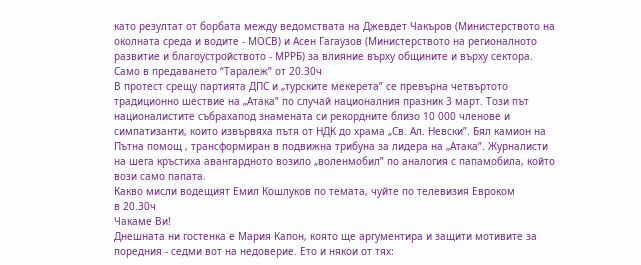като резултат от борбата между ведомствата на Джевдет Чакъров (Министерството на околната среда и водите - МОСВ) и Асен Гагаузов (Министерството на регионалното развитие и благоустройството - МРРБ) за влияние върху общините и върху сектора.
Само в предаването “Таралеж” от 20.30ч
В протест срещу партията ДПС и „турските мекерета” се превърна четвъртото традиционно шествие на „Атака” по случай националния празник 3 март. Този път националистите събрахапод знамената си рекордните близо 10 000 членове и симпатизанти, които извървяха пътя от НДК до храма „Св. Ал. Невски”. Бял камион на Пътна помощ , трансформиран в подвижна трибуна за лидера на „Атака”. Журналисти на шега кръстиха авангардното возило „воленмобил” по аналогия с папамобила, който вози само папата.
Какво мисли водещият Емил Кошлуков по темата, чуйте по телевизия Евроком
в 20.30ч
Чакаме Ви!
Днешната ни гостенка е Мария Капон, която ще аргументира и защити мотивите за поредния - седми вот на недоверие. Ето и някои от тях: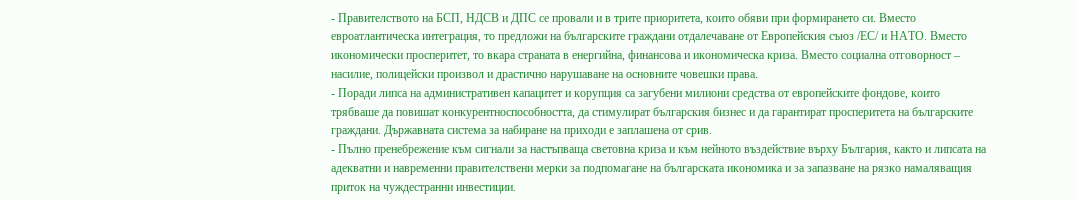- Правителството на БСП, НДСВ и ДПС се провали и в трите приоритета, които обяви при формирането си. Вместо евроатлантическа интеграция, то предложи на българските граждани отдалечаване от Европейския съюз /ЕС/ и НАТО. Вместо икономически просперитет, то вкара страната в енергийна, финансова и икономическа криза. Вместо социална отговорност – насилие, полицейски произвол и драстично нарушаване на основните човешки права.
- Поради липса на административен капацитет и корупция са загубени милиони средства от европейските фондове, които трябваше да повишат конкурентноспособността, да стимулират българския бизнес и да гарантират просперитета на българските граждани. Държавната система за набиране на приходи е заплашена от срив.
- Пълно пренебрежение към сигнали за настъпваща световна криза и към нейното въздействие върху България, както и липсата на адекватни и навременни правителствени мерки за подпомагане на българската икономика и за запазване на рязко намаляващия приток на чуждестранни инвестиции.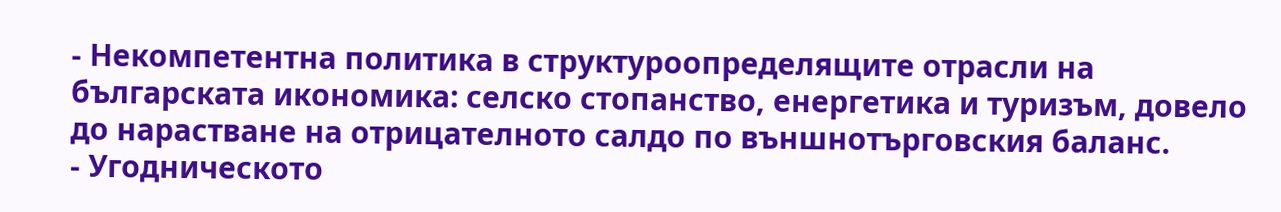- Некомпетентна политика в структуроопределящите отрасли на българската икономика: селско стопанство, енергетика и туризъм, довело до нарастване на отрицателното салдо по външнотърговския баланс.
- Угодническото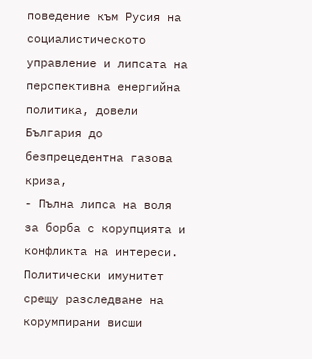поведение към Русия на социалистическото управление и липсата на перспективна енергийна политика, довели България до безпрецедентна газова криза,
- Пълна липса на воля за борба с корупцията и конфликта на интереси. Политически имунитет срещу разследване на корумпирани висши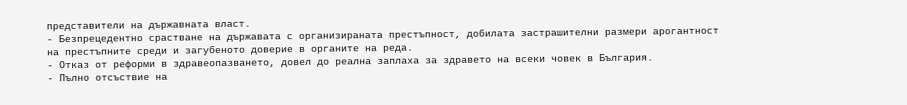представители на държавната власт.
- Безпрецедентно срастване на държавата с организираната престъпност, добилата застрашителни размери арогантност на престъпните среди и загубеното доверие в органите на реда.
- Отказ от реформи в здравеопазването, довел до реална заплаха за здравето на всеки човек в България.
- Пълно отсъствие на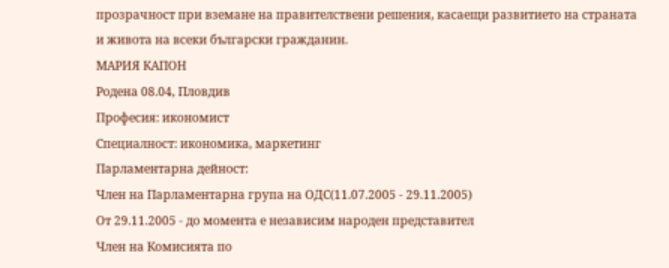прозрачност при вземане на правителствени решения, касаещи развитието на страната и живота на всеки български гражданин.
МАРИЯ КАПОН
Родена 08.04, Пловдив
Професия: икономист
Специалност: икономика, маркетинг
Парламентарна дейност:
Член на Парламентарна група на ОДС(11.07.2005 - 29.11.2005)
От 29.11.2005 - до момента е независим народен представител
Член на Комисията по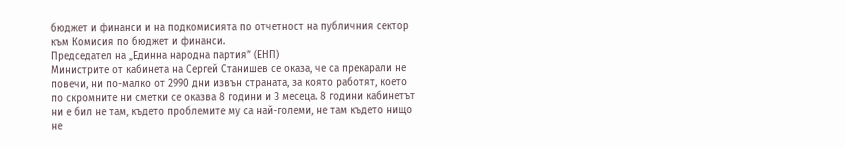бюджет и финанси и на подкомисията по отчетност на публичния сектор към Комисия по бюджет и финанси.
Председател на „Единна народна партия” (ЕНП)
Министрите от кабинета на Сергей Станишев се оказа, че са прекарали не повечи, ни по-малко от 2990 дни извън страната, за която работят, което по скромните ни сметки се оказва 8 години и 3 месеца. 8 години кабинетът ни е бил не там, където проблемите му са най-големи, не там където нищо не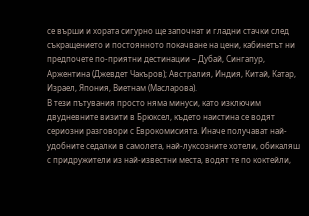се върши и хората сигурно ще започнат и гладни стачки след съкращението и постоянното покачване на цени, кабинетът ни предпочете по-приятни дестинации – Дубай, Сингапур, Аржентина (Джевдет Чакъров); Австралия, Индия, Китай, Катар, Израел, Япония, Виетнам (Масларова).
В тези пътувания просто няма минуси, като изключим двудневните визити в Брюксел, където наистина се водят сериозни разговори с Еврокомисията. Иначе получават най-удобните седалки в самолета, най-луксозните хотели, обикаляш с придружители из най-известни места, водят те по коктейли,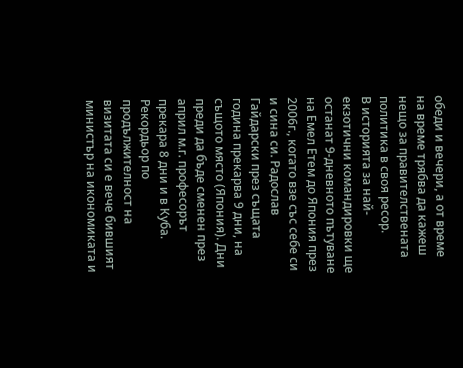обеди и вечери, а от време на време трябва да кажеш нещо за правителствената политика в своя ресор.
В историята за най-екзотични командировки ще останат 9-дневното пътуване на Емел Етем до Япония през 2006г., когато взе със себе си и сина си. Радослав Гайдарски през същата година прекарва 9 дни, на същото място (Япония). Дни преди да бъде сменен през април м.г. професорът прекара 8 дни и в Куба. Рекордьор по продължителност на визитата си е вече бившият министър на икономиката и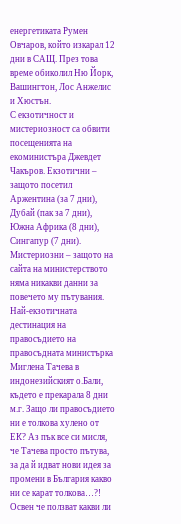енергетиката Румен Овчаров, който изкарал 12 дни в САЩ. През това време обиколил Ню Йорк, Вашингтон, Лос Анжелис и Хюстън.
С екзотичност и мистериозност са обвити посещенията на екоминистъра Джевдет Чакъров. Екзотични – защото посетил Аржентина (за 7 дни), Дубай (пак за 7 дни), Южна Африка (8 дни), Сингапур (7 дни). Мистериозни – защото на сайта на министерството няма никакви данни за повечето му пътувания.
Най-екзотичната дестинация на правосъдието на правосъдната министърка Миглена Тачева в индонезийският о.Бали, където е прекарала 8 дни м.г. Защо ли правосъдието ни е толкова хулено от ЕК? Аз пък все си мисля, че Тачева просто пътува, за да й идват нови идея за промени в България какво ни се карат толкова…?!
Освен че ползват какви ли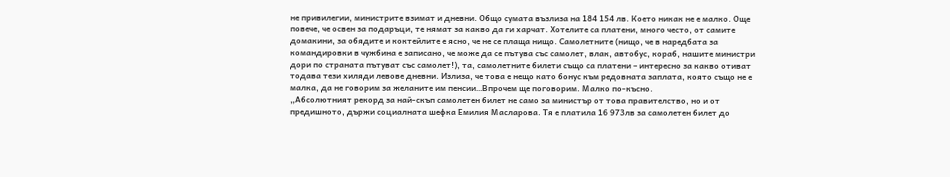не привилегии, министрите взимат и дневни. Общо сумата възлиза на 184 154 лв. Което никак не е малко. Още повече, че освен за подаръци, те нямат за какво да ги харчат. Хотелите са платени, много често, от самите домакини, за обядите и коктейлите е ясно, че не се плаща нищо. Самолетните (нищо, че в наредбата за командировки в чужбина е записано, че може да се пътува със самолет, влак, автобус, кораб, нашите министри дори по страната пътуват със самолет!), та, самолетните билети също са платени – интересно за какво отиват тодава тези хиляди левове дневни. Излиза, че това е нещо като бонус към редовната заплата, която също не е малка, да не говорим за желаните им пенсии…Впрочем ще поговорим. Малко по-късно.
„Абсолютният рекорд за най-скъп самолетен билет не само за министър от това правителство, но и от предишното, държи социалната шефка Емилия Масларова. Тя е платила 16 973лв за самолетен билет до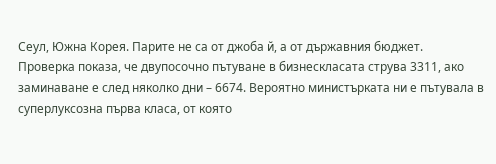Сеул, Южна Корея. Парите не са от джоба й, а от държавния бюджет.
Проверка показа, че двупосочно пътуване в бизнескласата струва 3311, ако заминаване е след няколко дни – 6674. Вероятно министърката ни е пътувала в суперлуксозна първа класа, от която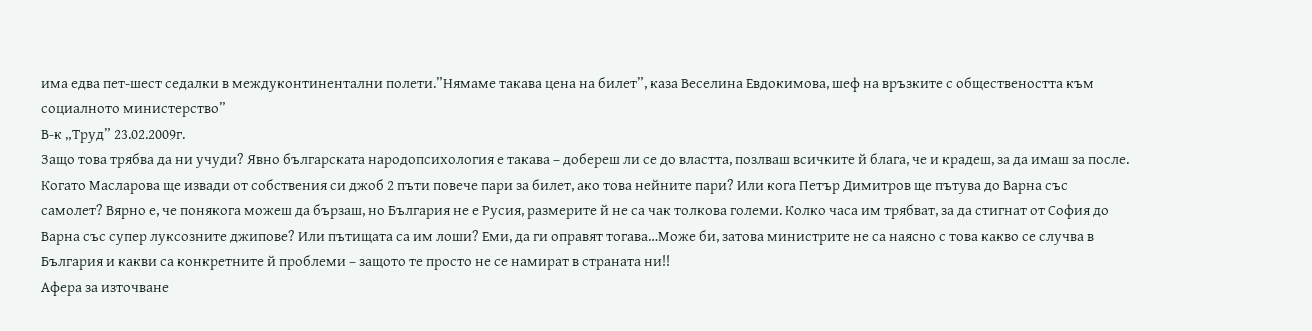има едва пет-шест седалки в междуконтинентални полети.”Нямаме такава цена на билет”, каза Веселина Евдокимова, шеф на връзките с обществеността към социалното министерство”
В-к „Труд” 23.02.2009г.
Защо това трябва да ни учуди? Явно българската народопсихология е такава – добереш ли се до властта, позлваш всичките й блага, че и крадеш, за да имаш за после. Когато Масларова ще извади от собствения си джоб 2 пъти повече пари за билет, ако това нейните пари? Или кога Петър Димитров ще пътува до Варна със самолет? Вярно е, че понякога можеш да бързаш, но България не е Русия, размерите й не са чак толкова големи. Колко часа им трябват, за да стигнат от София до Варна със супер луксозните джипове? Или пътищата са им лоши? Еми, да ги оправят тогава…Може би, затова министрите не са наясно с това какво се случва в България и какви са конкретните й проблеми – защото те просто не се намират в страната ни!!
Афера за източване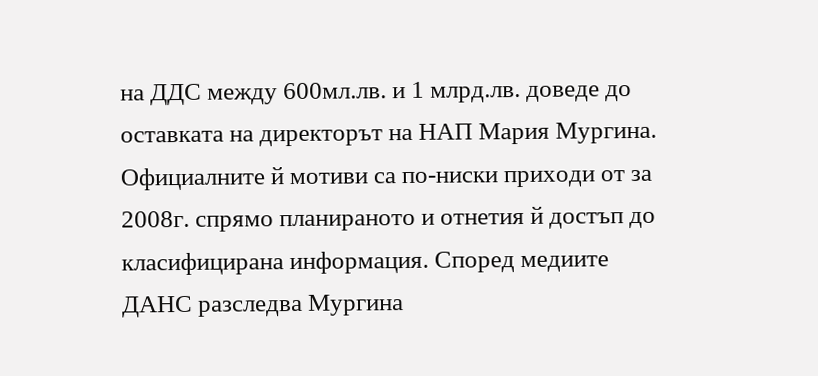на ДДС между 600мл.лв. и 1 млрд.лв. доведе до оставката на директорът на НАП Мария Мургина. Официалните й мотиви са по-ниски приходи от за 2008г. спрямо планираното и отнетия й достъп до класифицирана информация. Според медиите ДАНС разследва Мургина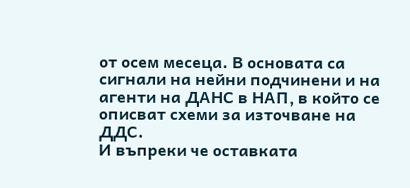от осем месеца. В основата са сигнали на нейни подчинени и на агенти на ДАНС в НАП, в който се описват схеми за източване на ДДС.
И въпреки че оставката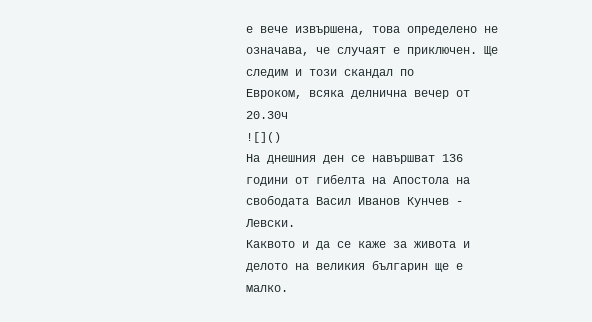е вече извършена, това определено не означава, че случаят е приключен. Ще следим и този скандал по
Евроком, всяка делнична вечер от 20.30ч
![]()
На днешния ден се навършват 136 години от гибелта на Апостола на свободата Васил Иванов Кунчев - Левски.
Каквото и да се каже за живота и делото на великия българин ще е малко.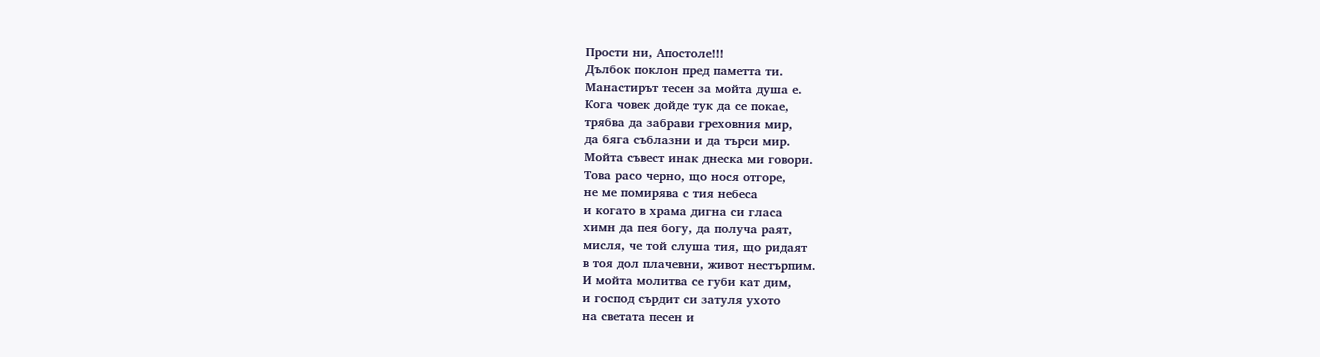Прости ни, Апостоле!!!
Дълбок поклон пред паметта ти.
Манастирът тесен за мойта душа е.
Кога човек дойде тук да се покае,
трябва да забрави греховния мир,
да бяга съблазни и да търси мир.
Мойта съвест инак днеска ми говори.
Това расо черно, що нося отгоре,
не ме помирява с тия небеса
и когато в храма дигна си гласа
химн да пея богу, да получа раят,
мисля, че той слуша тия, що ридаят
в тоя дол плачевни, живот нестърпим.
И мойта молитва се губи кат дим,
и господ сърдит си затуля ухото
на светата песен и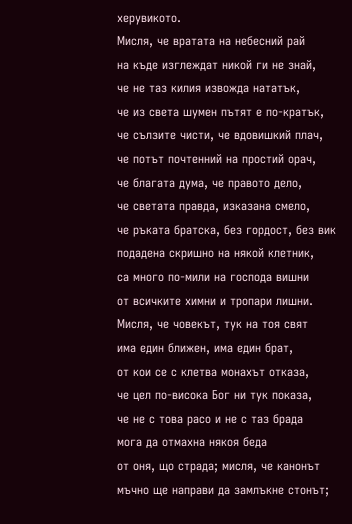херувикото.
Мисля, че вратата на небесний рай
на къде изглеждат никой ги не знай,
че не таз килия извожда нататък,
че из света шумен пътят е по-кратък,
че сълзите чисти, че вдовишкий плач,
че потът почтенний на простий орач,
че благата дума, че правото дело,
че светата правда, изказана смело,
че ръката братска, без гордост, без вик
подадена скришно на някой клетник,
са много по-мили на господа вишни
от всичките химни и тропари лишни.
Мисля, че човекът, тук на тоя свят
има един ближен, има един брат,
от кои се с клетва монахът отказа,
че цел по-висока Бог ни тук показа,
че не с това расо и не с таз брада
мога да отмахна някоя беда
от оня, що страда; мисля, че канонът
мъчно ще направи да замлъкне стонът;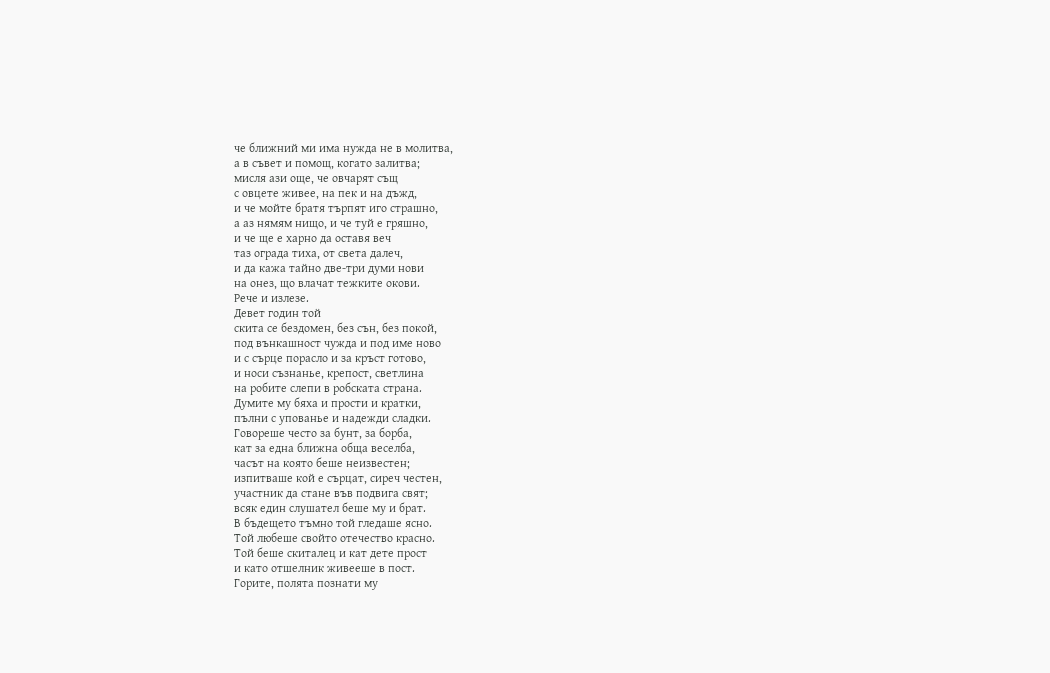че ближний ми има нужда не в молитва,
а в съвет и помощ, когато залитва;
мисля ази още, че овчарят същ
с овцете живее, на пек и на дъжд,
и че мойте братя търпят иго страшно,
а аз нямям нищо, и че туй е гряшно,
и че ще е харно да оставя веч
таз ограда тиха, от света далеч,
и да кажа тайно две-три думи нови
на онез, що влачат тежките окови.
Рече и излезе.
Девет годин той
скита се бездомен, без сън, без покой,
под вънкашност чужда и под име ново
и с сърце порасло и за кръст готово,
и носи съзнанье, крепост, светлина
на робите слепи в робската страна.
Думите му бяха и прости и кратки,
пълни с упованье и надежди сладки.
Говореше често за бунт, за борба,
кат за една ближна обща веселба,
часът на която беше неизвестен;
изпитваше кой е сърцат, сиреч честен,
участник да стане във подвига свят;
всяк един слушател беше му и брат.
В бъдещето тъмно той гледаше ясно.
Той любеше свойто отечество красно.
Той беше скиталец и кат дете прост
и като отшелник живееше в пост.
Горите, полята познати му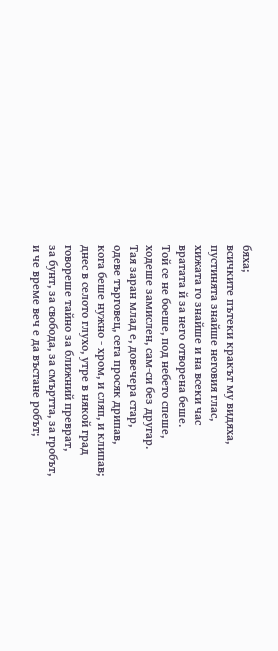бяха;
всичките пътеки кракът му видяха,
пустинята знайше неговия глас,
хижата го знайше и на всеки час
вратата й за него отворена беше.
Той се не боеше, под небето спеше,
ходеше замислен, сам-си без другар.
Тая заран млад е, довечера стар,
одеве търговец, сега просяк дрипав,
кога беше нужно - хром, и сляп, и клипав;
днес в селото глухо, утре в някой град
говореше тайно за ближний преврат,
за бунт, за свобода, за смъртта, за гробът,
и че време веч е да въстане робът;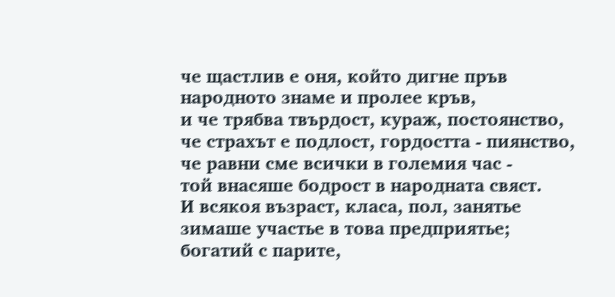че щастлив е оня, който дигне пръв
народното знаме и пролее кръв,
и че трябва твърдост, кураж, постоянство,
че страхът е подлост, гордостта - пиянство,
че равни сме всички в големия час -
той внасяше бодрост в народната свяст.
И всякоя възраст, класа, пол, занятье
зимаше участье в това предприятье;
богатий с парите,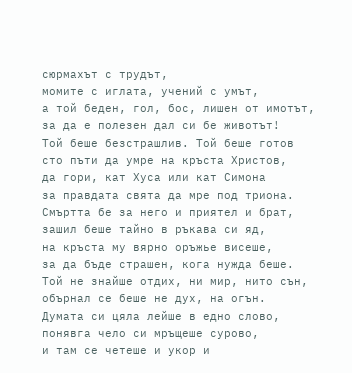сюрмахът с трудът,
момите с иглата, учений с умът,
а той беден, гол, бос, лишен от имотът,
за да е полезен дал си бе животът!
Той беше безстрашлив. Той беше готов
сто пъти да умре на кръста Христов,
да гори, кат Хуса или кат Симона
за правдата свята да мре под триона.
Смъртта бе за него и приятел и брат,
зашил беше тайно в ръкава си яд,
на кръста му вярно оръжье висеше,
за да бъде страшен, кoга нужда беше.
Той не знайше отдих, ни мир, нито сън,
обърнал се беше не дух, на огън.
Думата си цяла лейше в едно слово,
понявга чело си мръщеше сурово,
и там се четеше и укор и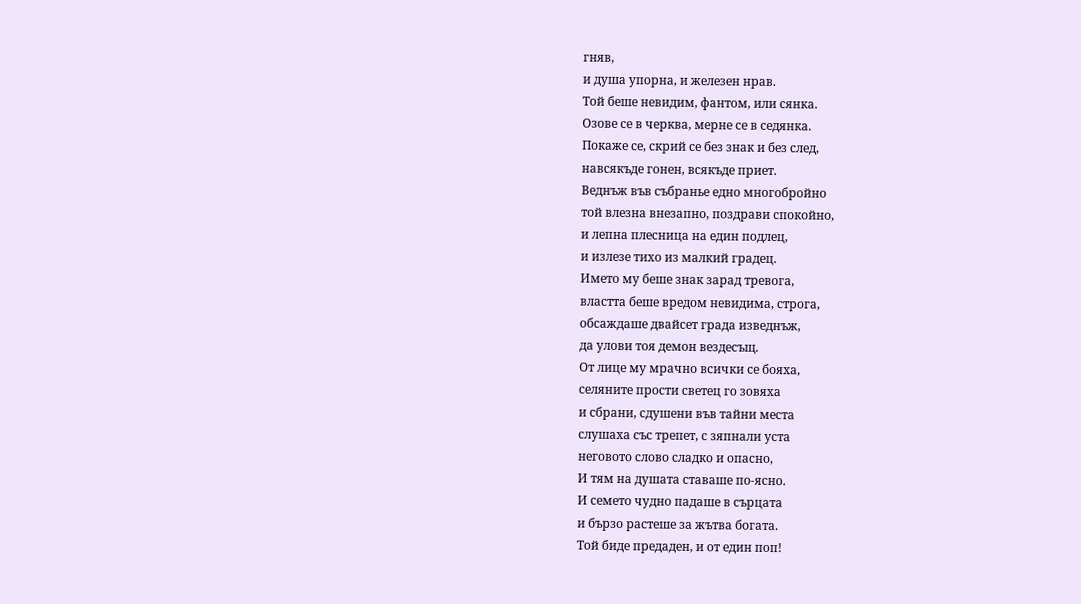гняв,
и душа упорна, и железен нрав.
Той беше невидим, фантом, или сянка.
Озове се в черква, мерне се в седянка.
Покаже се, скрий се без знак и без след,
навсякъде гонен, всякъде приет.
Веднъж във събранье едно многобройно
той влезна внезапно, поздрави спокойно,
и лепна плесница на един подлец,
и излезе тихо из малкий градец.
Името му беше знак зарад тревога,
властта беше вредом невидима, строга,
обсаждаше двайсет града изведнъж,
да улови тоя демон вездесъщ.
От лице му мрачно всички се бояха,
селяните прости светец го зовяха
и сбрани, сдушени във тайни места
слушаха със трепет, с зяпнали уста
неговото слово сладко и опасно,
И тям на душата ставаше по-ясно.
И семето чудно падаше в сърцата
и бързо растеше за жътва богата.
Той биде предаден, и от един поп!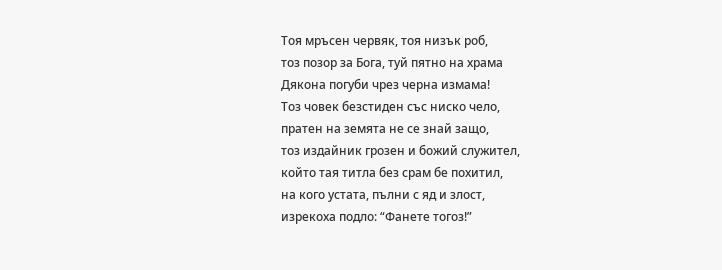Тоя мръсен червяк, тоя низък роб,
тоз позор за Бога, туй пятно на храма
Дякона погуби чрез черна измама!
Тоз човек безстиден със ниско чело,
пратен на земята не се знай защо,
тоз издайник грозен и божий служител,
който тая титла без срам бе похитил,
на кого устата, пълни с яд и злост,
изрекоха подло: “Фанете тогоз!”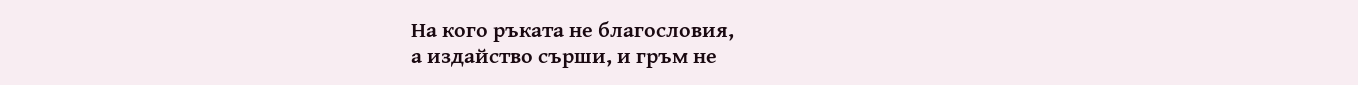На кого ръката не благословия,
а издайство сърши, и гръм не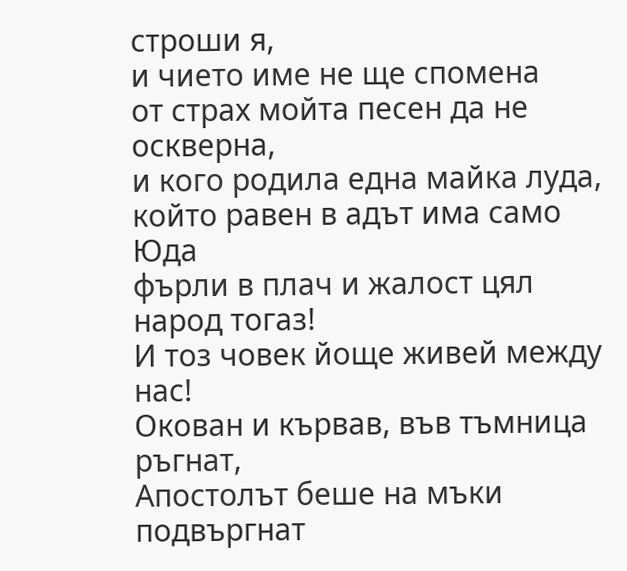строши я,
и чието име не ще спомена
от страх мойта песен да не оскверна,
и кого родила една майка луда,
който равен в адът има само Юда
фърли в плач и жалост цял народ тогаз!
И тоз човек йоще живей между нас!
Окован и кървав, във тъмница ръгнат,
Апостолът беше на мъки подвъргнат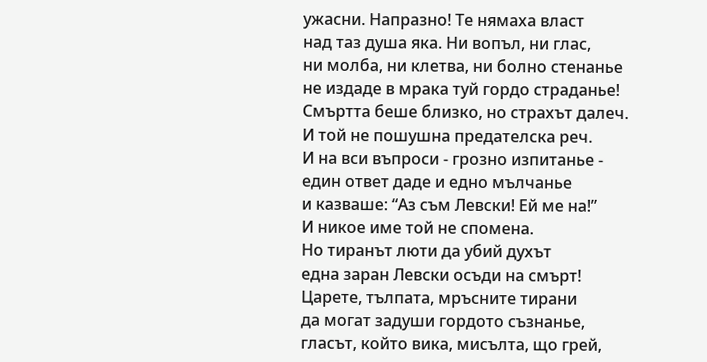ужасни. Напразно! Те нямаха власт
над таз душа яка. Ни вопъл, ни глас,
ни молба, ни клетва, ни болно стенанье
не издаде в мрака туй гордо страданье!
Смъртта беше близко, но страхът далеч.
И той не пошушна предателска реч.
И на вси въпроси - грозно изпитанье -
един ответ даде и едно мълчанье
и казваше: “Аз съм Левски! Ей ме на!”
И никое име той не спомена.
Но тиранът люти да убий духът
една заран Левски осъди на смърт!
Царете, тълпата, мръсните тирани
да могат задуши гордото съзнанье,
гласът, който вика, мисълта, що грей,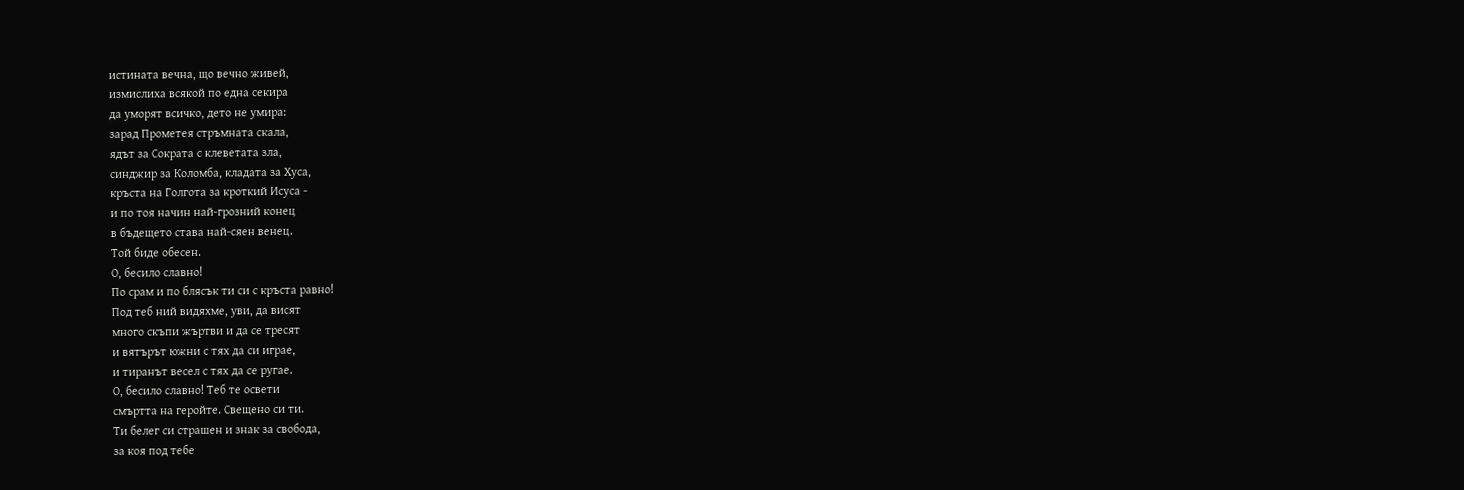истината вечна, що вечно живей,
измислиха всякой по една секира
да уморят всичко, дето не умира:
зарад Прометея стръмната скала,
ядът за Сократа с клеветата зла,
синджир за Коломба, кладата за Хуса,
кръста на Голгота за кроткий Исуса -
и по тоя начин най-грозний конец
в бъдещето става най-сяен венец.
Той биде обесен.
О, бесило славно!
По срам и по блясък ти си с кръста равно!
Под теб ний видяхме, уви, да висят
много скъпи жъртви и да се тресят
и вятърът южни с тях да си играе,
и тиранът весел с тях да се ругае.
О, бесило славно! Теб те освети
смъртта на геройте. Свещено си ти.
Ти белег си страшен и знак за свобода,
за коя под тебе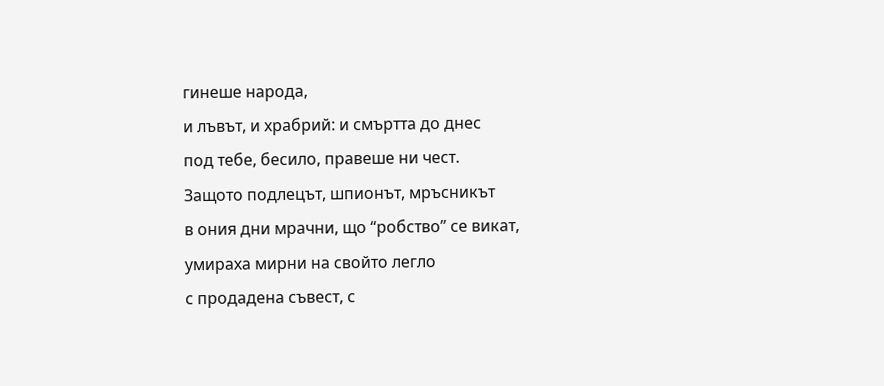гинеше народа,
и лъвът, и храбрий: и смъртта до днес
под тебе, бесило, правеше ни чест.
Защото подлецът, шпионът, мръсникът
в ония дни мрачни, що “робство” се викат,
умираха мирни на свойто легло
с продадена съвест, с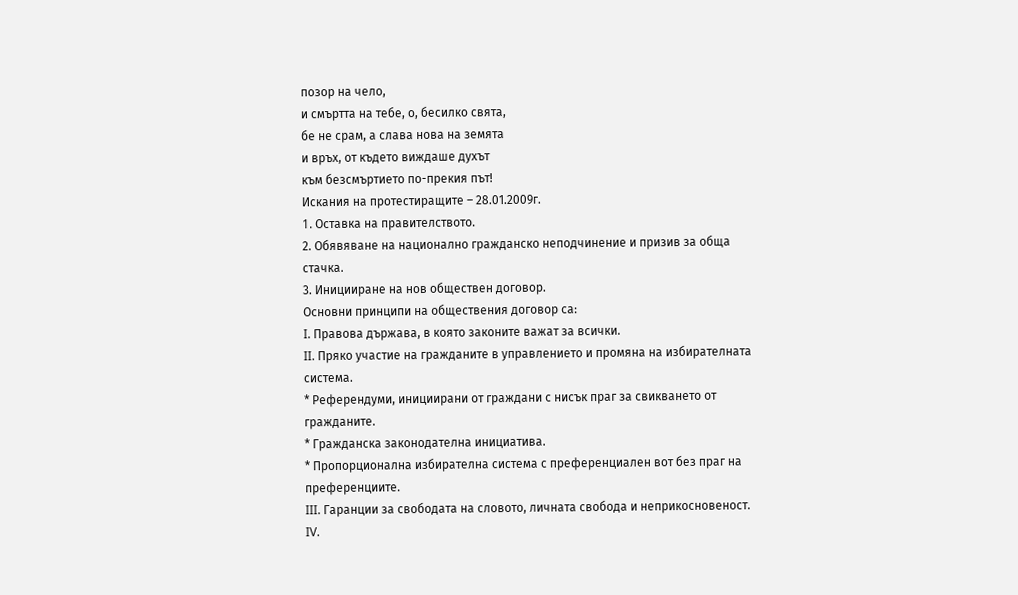позор на чело,
и смъртта на тебе, о, бесилко свята,
бе не срам, а слава нова на земята
и връх, от където виждаше духът
към безсмъртието по-прекия път!
Искания на протестиращите – 28.01.2009г.
1. Oставка на правителството.
2. Обявяване на национално гражданско неподчинение и призив за обща стачка.
3. Иницииране на нов обществен договор.
Основни принципи на обществения договор са:
I. Правова държава, в която законите важат за всички.
II. Пряко участие на гражданите в управлението и промяна на избирателната система.
* Референдуми, инициирани от граждани с нисък праг за свикването от гражданите.
* Гражданска законодателна инициатива.
* Пропорционална избирателна система с преференциален вот без праг на преференциите.
III. Гаранции за свободата на словото, личната свобода и неприкосновеност.
IV.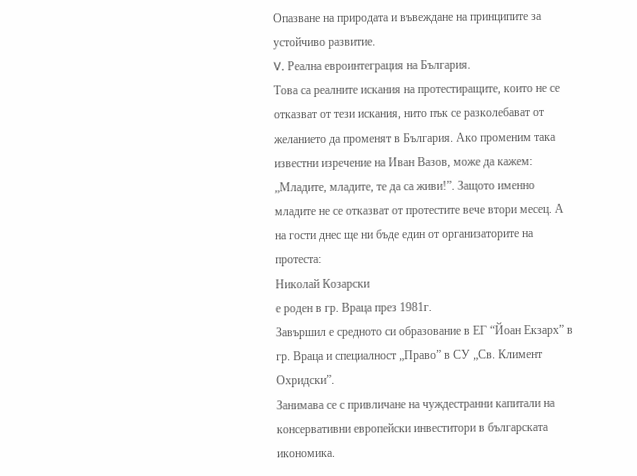Опазване на природата и въвеждане на принципите за устойчиво развитие.
V. Реална евроинтеграция на България.
Това са реалните искания на протестиращите, които не се отказват от тези искания, нито пък се разколебават от желанието да променят в България. Ако променим така известни изречение на Иван Вазов, може да кажем: „Младите, младите, те да са живи!”. Защото именно младите не се отказват от протестите вече втори месец. А на гости днес ще ни бъде един от организаторите на протеста:
Николай Козарски
е роден в гр. Враца през 1981г.
Завършил е средното си образование в ЕГ “Йоан Екзарх” в гр. Враца и специалност „Право” в СУ „Св. Климент Охридски”.
Занимава се с привличане на чуждестранни капитали на консервативни европейски инвеститори в българската икономика.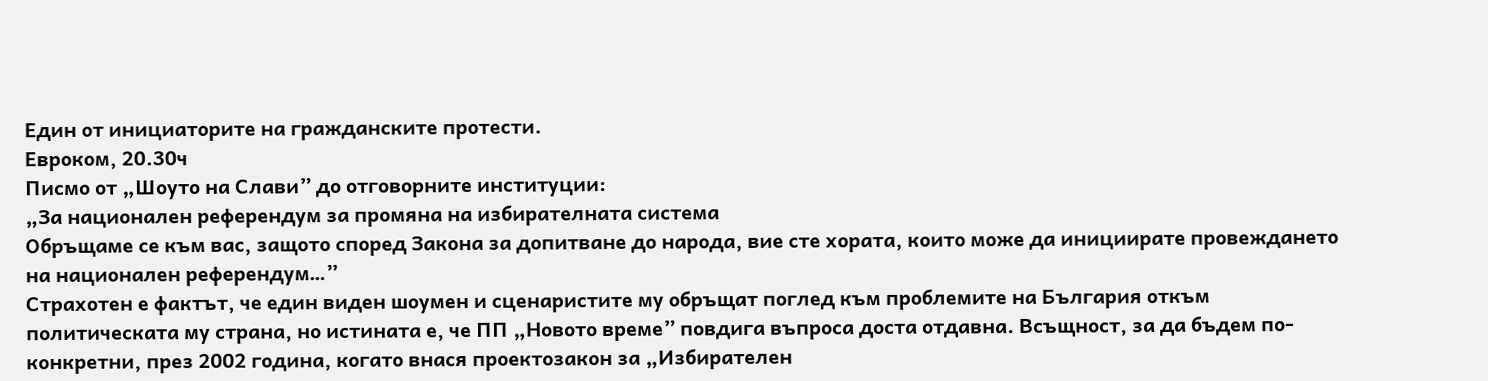Един от инициаторите на гражданските протести.
Евроком, 20.30ч
Писмо от „Шоуто на Слави” до отговорните институции:
„За национален референдум за промяна на избирателната система
Обръщаме се към вас, защото според Закона за допитване до народа, вие сте хората, които може да инициирате провеждането на национален референдум…”
Страхотен е фактът, че един виден шоумен и сценаристите му обръщат поглед към проблемите на България откъм политическата му страна, но истината е, че ПП „Новото време” повдига въпроса доста отдавна. Всъщност, за да бъдем по-конкретни, през 2002 година, когато внася проектозакон за „Избирателен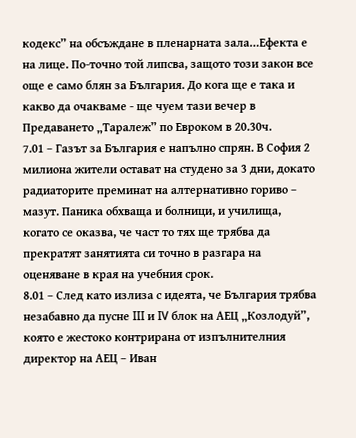кодекс” на обсъждане в пленарната зала…Ефекта е на лице. По-точно той липсва, защото този закон все още е само блян за България. До кога ще е така и какво да очакваме - ще чуем тази вечер в
Предаването „Таралеж” по Евроком в 20.30ч.
7.01 – Газът за България е напълно спрян. В София 2 милиона жители остават на студено за 3 дни, докато радиаторите преминат на алтернативно гориво – мазут. Паника обхваща и болници, и училища, когато се оказва, че част то тях ще трябва да прекратят занятията си точно в разгара на оценяване в края на учебния срок.
8.01 – След като излиза с идеята, че България трябва незабавно да пусне III и IV блок на АЕЦ „Козлодуй”, която е жестоко контрирана от изпълнителния директор на АЕЦ – Иван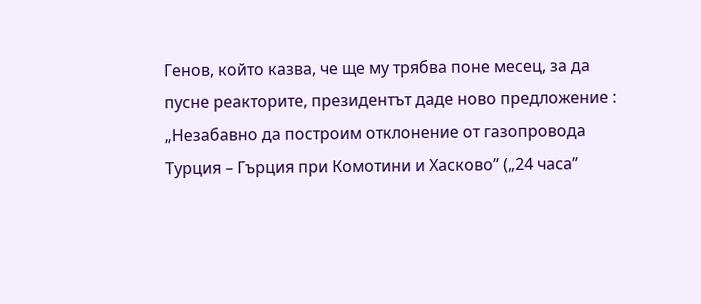Генов, който казва, че ще му трябва поне месец, за да пусне реакторите, президентът даде ново предложение : „Незабавно да построим отклонение от газопровода Турция – Гърция при Комотини и Хасково” („24 часа”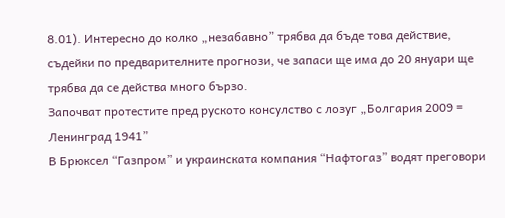8.01). Интересно до колко „незабавно” трябва да бъде това действие, съдейки по предварителните прогнози, че запаси ще има до 20 януари ще трябва да се действа много бързо.
Започват протестите пред руското консулство с лозуг „Болгария 2009 = Ленинград 1941”
В Брюксел “Газпром” и украинската компания “Нафтогаз” водят преговори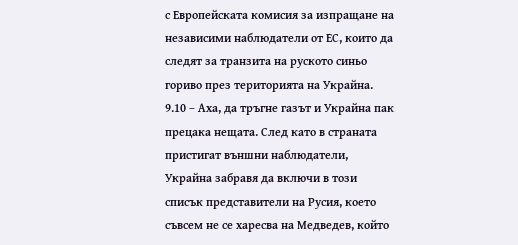с Европейската комисия за изпращане на независими наблюдатели от ЕС, които да следят за транзита на руското синьо гориво през територията на Украйна.
9.10 – Аха, да тръгне газът и Украйна пак прецака нещата. След като в страната пристигат външни наблюдатели, Украйна забравя да включи в този списък представители на Русия, което съвсем не се харесва на Медведев, който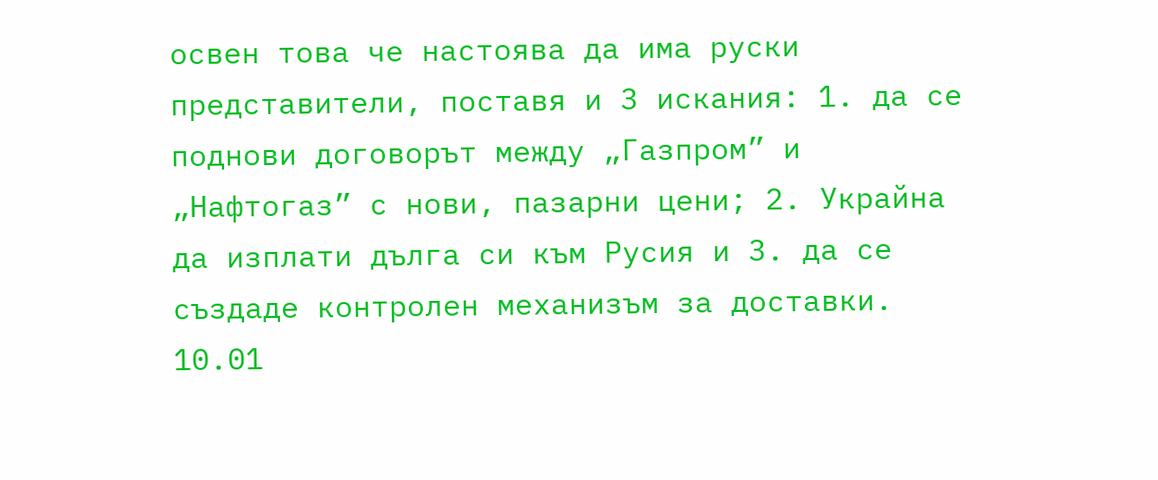освен това че настоява да има руски представители, поставя и 3 искания: 1. да се поднови договорът между „Газпром” и „Нафтогаз” с нови, пазарни цени; 2. Украйна да изплати дълга си към Русия и 3. да се създаде контролен механизъм за доставки.
10.01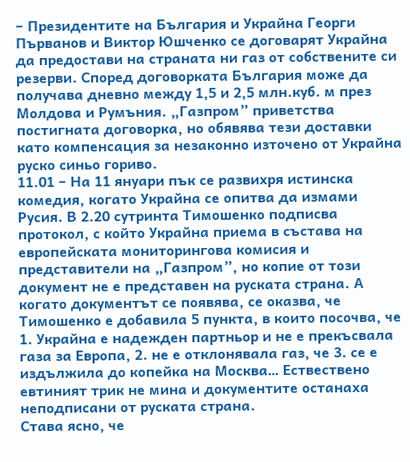– Президентите на България и Украйна Георги Първанов и Виктор Юшченко се договарят Украйна да предостави на страната ни газ от собствените си резерви. Според договорката България може да получава дневно между 1,5 и 2,5 млн.куб. м през Молдова и Румъния. „Газпром” приветства постигната договорка, но обявява тези доставки като компенсация за незаконно източено от Украйна руско синьо гориво.
11.01 – На 11 януари пък се развихря истинска комедия, когато Украйна се опитва да измами Русия. В 2.20 сутринта Тимошенко подписва протокол, с който Украйна приема в състава на европейската мониторингова комисия и представители на „Газпром”, но копие от този документ не е представен на руската страна. А когато документът се появява, се оказва, че Тимошенко е добавила 5 пункта, в които посочва, че 1. Украйна е надежден партньор и не е прекъсвала газа за Европа, 2. не е отклонявала газ, че 3. се е издължила до копейка на Москва… Ествествено евтиният трик не мина и документите останаха неподписани от руската страна.
Става ясно, че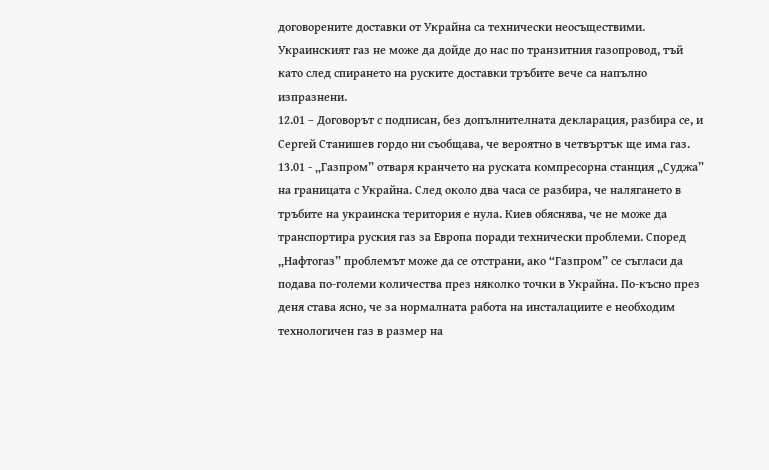договорените доставки от Украйна са технически неосъществими. Украинският газ не може да дойде до нас по транзитния газопровод, тъй като след спирането на руските доставки тръбите вече са напълно изпразнени.
12.01 – Договорът с подписан, без допълнителната декларация, разбира се, и Сергей Станишев гордо ни съобщава, че вероятно в четвъртък ще има газ.
13.01 - „Газпром” отваря кранчето на руската компресорна станция „Суджа” на границата с Украйна. След около два часа се разбира, че налягането в тръбите на украинска територия е нула. Киев обяснява, че не може да транспортира руския газ за Европа поради технически проблеми. Според „Нафтогаз” проблемът може да се отстрани, ако “Газпром” се съгласи да подава по-големи количества през няколко точки в Украйна. По-късно през деня става ясно, че за нормалната работа на инсталациите е необходим технологичен газ в размер на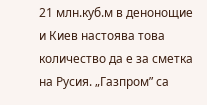21 млн.куб.м в денонощие и Киев настоява това количество да е за сметка на Русия. „Газпром” са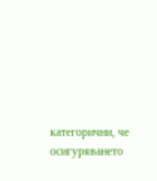категорични, че осигуряването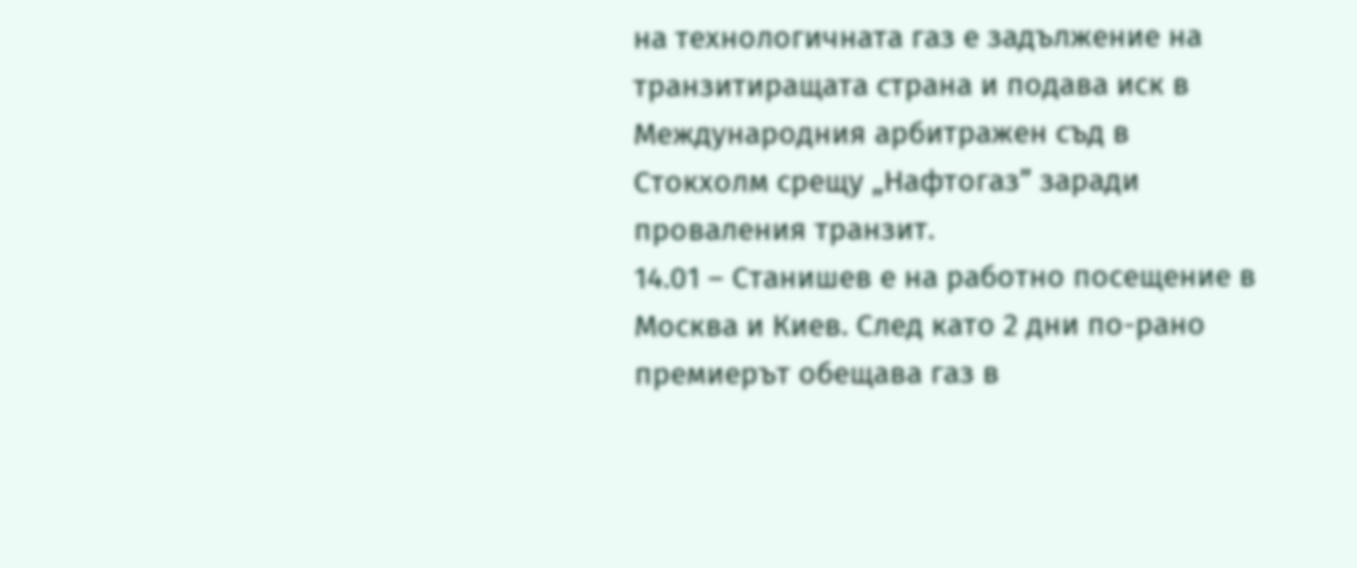на технологичната газ е задължение на транзитиращата страна и подава иск в Международния арбитражен съд в Стокхолм срещу „Нафтогаз” заради проваления транзит.
14.01 – Станишев е на работно посещение в Москва и Киев. След като 2 дни по-рано премиерът обещава газ в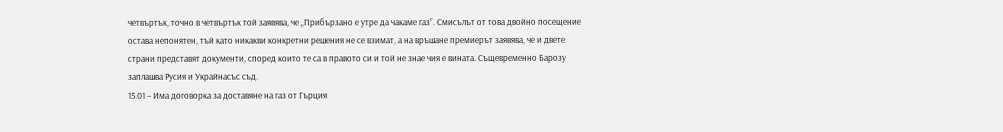четвъртък, точно в четвъртък той заявява, че „Прибързано е утре да чакаме газ”. Смисълът от това двойно посещение остава непонятен, тъй като никакви конкретни решения не се взимат, а на връшане премиерът заявява, че и двете страни представят документи, според които те са в правото си и той не знае чия е вината. Същевременно Барозу заплашва Русия и Украйнасъс съд.
15.01 – Има договорка за доставяне на газ от Гърция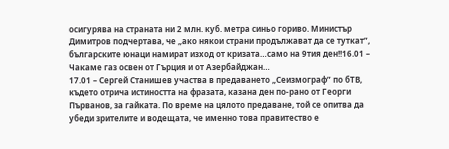осигурява на страната ни 2 млн. куб. метра синьо гориво. Министър Димитров подчертава, че „ако някои страни продължават да се туткат”, българските юнаци намират изход от кризата…само на 9тия ден!!16.01 – Чакаме газ освен от Гърция и от Азербайджан…
17.01 – Сергей Станишев участва в предаването „Сеизмограф” по бТВ, където отрича истиността на фразата, казана ден по-рано от Георги Първанов, за гайката. По време на цялото предаване, той се опитва да убеди зрителите и водещата, че именно това правитество е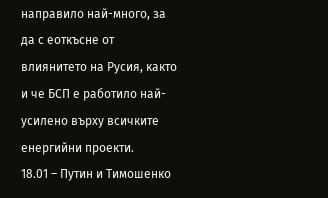направило най-много, за да с еоткъсне от влиянитето на Русия, както и че БСП е работило най-усилено върху всичките енергийни проекти.
18.01 – Путин и Тимошенко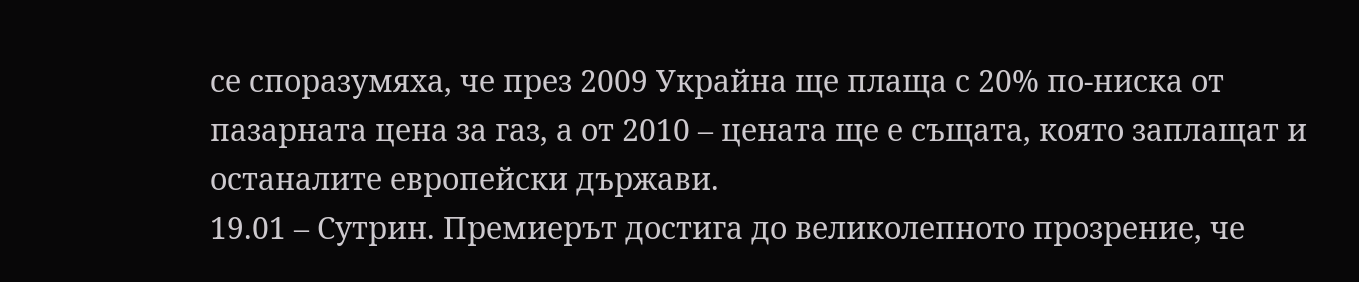се споразумяха, че през 2009 Украйна ще плаща с 20% по-ниска от пазарната цена за газ, а от 2010 – цената ще е същата, която заплащат и останалите европейски държави.
19.01 – Сутрин. Премиерът достига до великолепното прозрение, че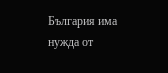България има нужда от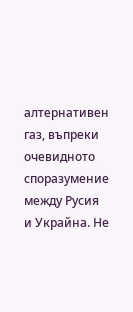алтернативен газ, въпреки очевидното споразумение между Русия и Украйна. Не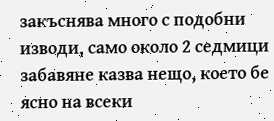закъснява много с подобни изводи, само около 2 седмици забавяне казва нещо, което бе ясно на всеки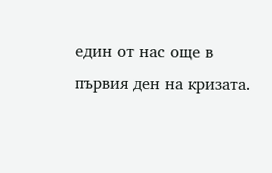един от нас още в първия ден на кризата.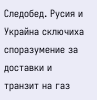Следобед. Русия и Украйна сключиха споразумение за доставки и транзит на газ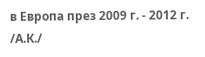в Европа през 2009 г. - 2012 г.
/А.К./